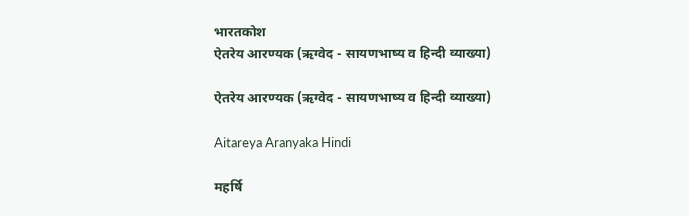भारतकोश
ऐतरेय आरण्यक (ऋग्वेद - सायणभाष्य व हिन्दी व्याख्या)

ऐतरेय आरण्यक (ऋग्वेद - सायणभाष्य व हिन्दी व्याख्या)

Aitareya Aranyaka Hindi

महर्षि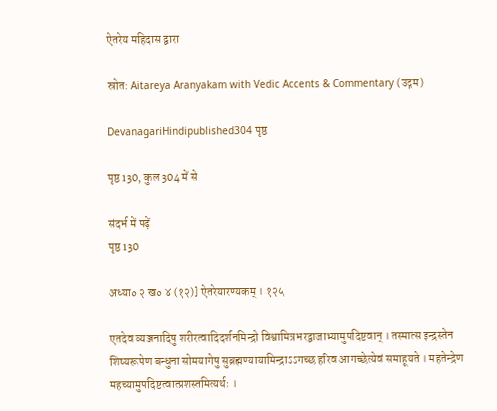ऐतरेय महिदास द्वारा

स्रोत: Aitareya Aranyakam with Vedic Accents & Commentary (उद्गम)

DevanagariHindipublished304 पृष्ठ

पृष्ठ 130, कुल 304 में से

संदर्भ में पढ़ें
पृष्ठ 130

अध्या० २ ख० ४ (१२)] ऐतरेयारण्यकम् । १२५

एतदेव व्यञ्जनादिषु शरीरत्वादिदर्शनमिन्द्रो विश्वामित्रभरद्वाजाभ्यामुपदिष्टवान् । तस्मात्स इन्द्रस्तेन शिष्यरूपेण बन्धुना सोमयागेषु सुब्रह्मण्यायामिन्द्राऽऽगच्छ हरिव आगच्छेत्येवं समाहूयते । महतेन्द्रेण महच्यामुपदिष्टत्वात्प्रशस्तमित्यर्थः ।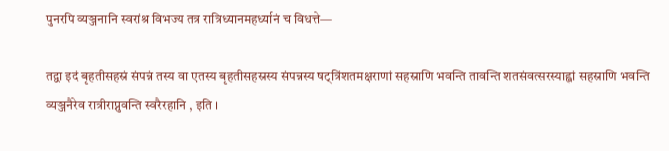पुनरपि व्यञ्जनानि स्वरांश्र विभज्य तत्र रात्रिध्यानमहर्ध्यानं च विधत्ते—

तद्वा इदं बृहतीसहस्रं संपन्नं तस्य वा एतस्य बृहतीसहस्रस्य संपन्नस्य षट्त्रिंशतमक्षराणां सहस्राणि भवन्ति तावन्ति शतसंवत्सरस्याह्वां सहस्राणि भवन्ति व्यञ्जनैरेव रात्रीराप्नुवन्ति स्वरैरहानि , इति ।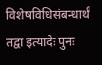विशेषविधिसंबन्धार्थं तद्वा इत्यादेः पुनः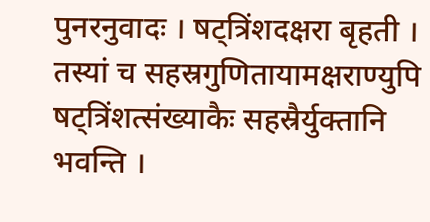पुनरनुवादः । षट्त्रिंशदक्षरा बृहती । तस्यां च सहस्रगुणितायामक्षराण्युपि षट्त्रिंशत्संख्याकैः सहस्रैर्युक्तानि भवन्ति ।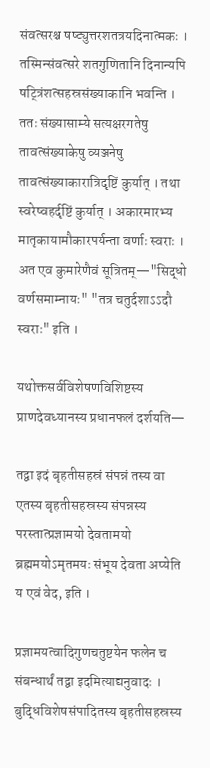संवत्सरश्च षष्ट्युत्तरशतत्रयदिनात्मकः । तस्मिन्संवत्सरे शतगुणितानि दिनान्यपि षट्त्रिंशत्सहस्रसंख्याकानि भवन्ति । ततः संख्यासाम्ये सत्यक्षरगतेषु तावत्संख्याकेषु व्यञ्जनेषु तावत्संख्याकारात्रिदृष्टिं कुर्यात् । तथा स्वरेष्वहर्दृष्टिं कुर्यात् । अकारमारभ्य मातृकायामौकारपर्यन्ता वर्णाः स्वराः । अत एव कुमारेणैवं सूत्रितम्—"सिद्धो वर्णसमाम्नायः" "तत्र चतुर्दशाऽऽदौ स्वराः" इति ।

यथोक्तसर्वविशेषणविशिष्टस्य प्राणदेवध्यानस्य प्रधानफलं दर्शयति—

तद्वा इदं बृहतीसहस्रं संपन्नं तस्य वा एतस्य बृहतीसहस्रस्य संपन्नस्य परस्तात्प्रज्ञामयो देवतामयो ब्रह्ममयोऽमृतमयः संभूय देवता अप्येति य एवं वेद, इति ।

प्रज्ञामयत्वादिगुणचतुष्टयेन फलेन च संबन्धार्थं तद्वा इदमित्याद्यनुवादः । बुद्धिविशेषसंपादितस्य बृहतीसहस्रस्य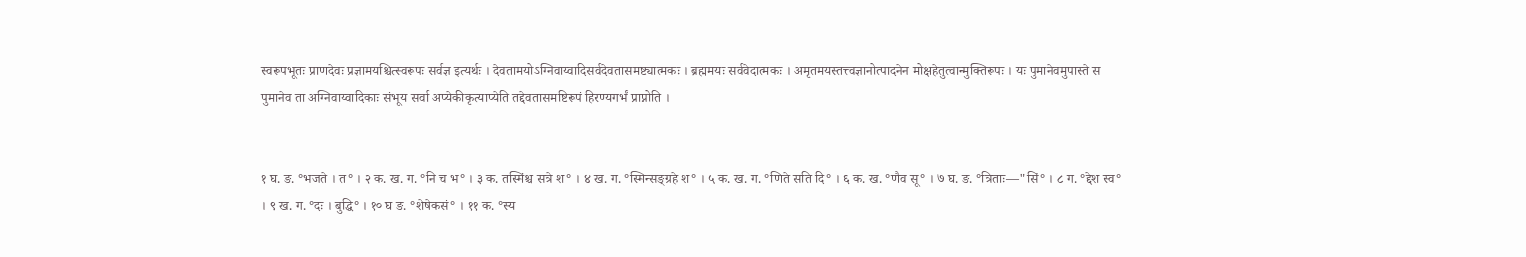स्वरूपभूतः प्राणदेवः प्रज्ञामयश्चित्स्वरूपः सर्वज्ञ इत्यर्थः । देवतामयोऽग्निवाय्वादिसर्वदेवतासमष्ट्यात्मकः । ब्रह्ममयः सर्ववेदात्मकः । अमृतमयस्तत्त्वज्ञानोत्पादनेन मोक्षहेतुत्वान्मुक्तिरूपः । यः पुमानेवमुपास्ते स पुमानेव ता अग्निवाय्वादिकाः संभूय सर्वा अप्येकीकृत्याप्येति तद्देवतासमष्टिरूपं हिरण्यगर्भं प्राप्नोति ।


१ घ. ङ. °भजते । त° । २ क. ख. ग. °नि च भ° । ३ क. तस्मिंश्च सत्रे श° । ४ ख. ग. °स्मिन्सङ्ग्रहे श° । ५ क. ख. ग. °णिते सति दि° । ६ क. ख. °णैव सू° । ७ घ. ङ. °त्रिताः—"सिं° । ८ ग. °द्देश स्व° । ९ ख. ग. °दः । बुद्धि° । १० घ ङ. °शेषेकसं° । ११ क. °स्य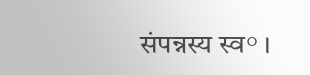संपन्नस्य स्व° ।